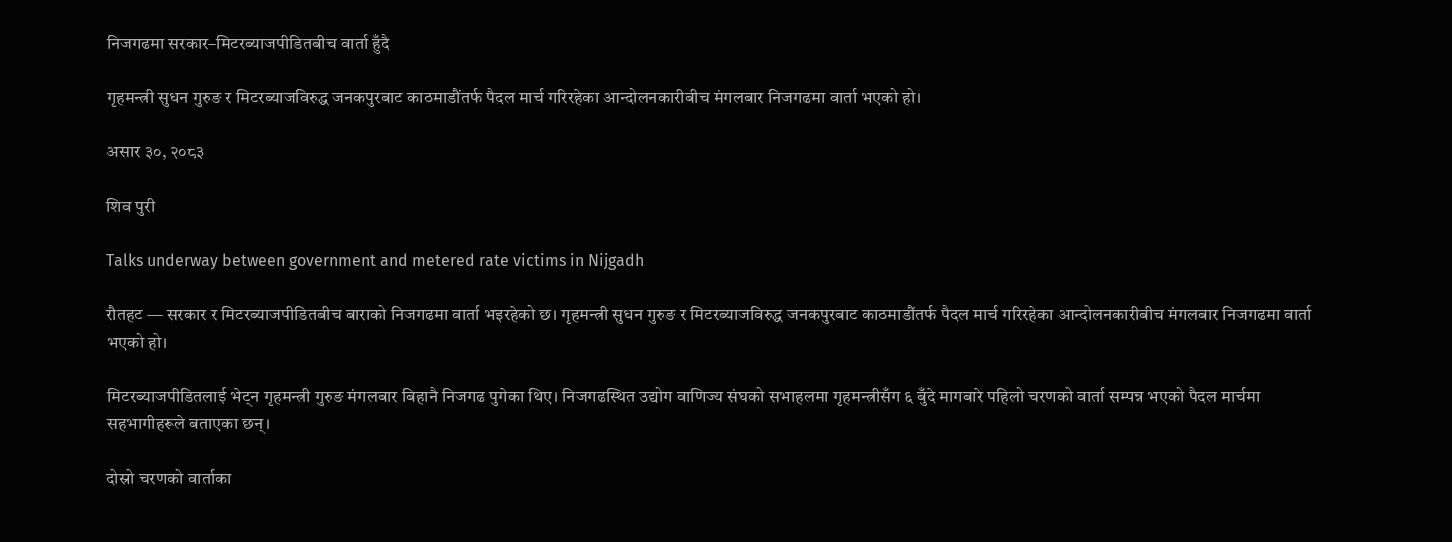निजगढमा सरकार–मिटरब्याजपीडितबीच वार्ता हुँदै

गृहमन्त्री सुधन गुरुङ र मिटरब्याजविरुद्ध जनकपुरबाट काठमाडौंतर्फ पैदल मार्च गरिरहेका आन्दोलनकारीबीच मंगलबार निजगढमा वार्ता भएको हो।

असार ३०, २०८३

शिव पुरी

Talks underway between government and metered rate victims in Nijgadh

रौतहट — सरकार र मिटरब्याजपीडितबीच बाराको निजगढमा वार्ता भइरहेको छ। गृहमन्त्री सुधन गुरुङ र मिटरब्याजविरुद्ध जनकपुरबाट काठमाडौंतर्फ पैदल मार्च गरिरहेका आन्दोलनकारीबीच मंगलबार निजगढमा वार्ता भएको हो।

मिटरब्याजपीडितलाई भेट्न गृहमन्त्री गुरुङ मंगलबार बिहानै निजगढ पुगेका थिए। निजगढस्थित उद्योग वाणिज्य संघको सभाहलमा गृहमन्त्रीसँग ६ बुँदे मागबारे पहिलो चरणको वार्ता सम्पन्न भएको पैदल मार्चमा सहभागीहरूले बताएका छन्।

दोस्रो चरणको वार्ताका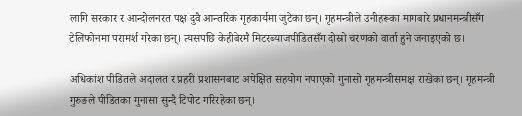लागि सरकार र आन्दोलनरत पक्ष दुवै आन्तरिक गृहकार्यमा जुटेका छन्। गृहमन्त्रीले उनीहरूका मागबारे प्रधानमन्त्रीसँग टेलिफोनमा परामर्श गरेका छन्। त्यसपछि केहीबेरमै मिटरब्याजपीडितसँग दोस्रो चरणको वार्ता हुने जनाइएको छ।

अधिकांश पीडितले अदालत र प्रहरी प्रशासनबाट अपेक्षित सहयोग नपाएको गुनासो गृहमन्त्रीसमक्ष राखेका छन्। गृहमन्त्री गुरुङले पीडितका गुनासा सुन्दै टिपोट गरिरहेका छन्।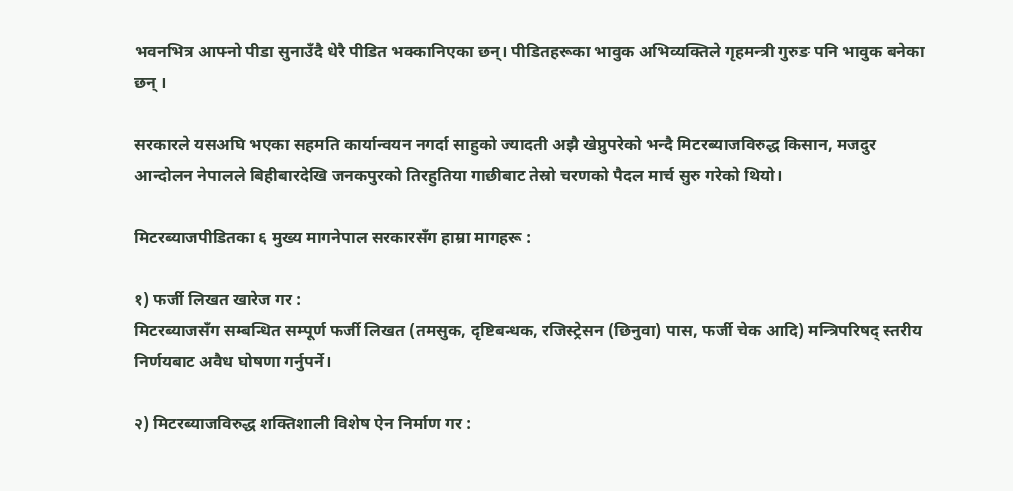भवनभित्र आफ्नो पीडा सुनाउँदै धेरै पीडित भक्कानिएका छन्। पीडितहरूका भावुक अभिव्यक्तिले गृहमन्त्री गुरुङ पनि भावुक बनेका छन् ।

सरकारले यसअघि भएका सहमति कार्यान्वयन नगर्दा साहुको ज्यादती अझै खेप्नुपरेको भन्दै मिटरब्याजविरुद्ध किसान, मजदुर आन्दोलन नेपालले बिहीबारदेखि जनकपुरको तिरहुतिया गाछीबाट तेस्रो चरणको पैदल मार्च सुरु गरेको थियो।

मिटरब्याजपीडितका ६ मुख्य मागनेपाल सरकारसँग हाम्रा मागहरू :

१) फर्जी लिखत खारेज गर :
मिटरब्याजसँग सम्बन्धित सम्पूर्ण फर्जी लिखत (तमसुक, दृष्टिबन्धक, रजिस्ट्रेसन (छिनुवा) पास, फर्जी चेक आदि) मन्त्रिपरिषद् स्तरीय निर्णयबाट अवैध घोषणा गर्नुपर्ने।

२) मिटरब्याजविरुद्ध शक्तिशाली विशेष ऐन निर्माण गर :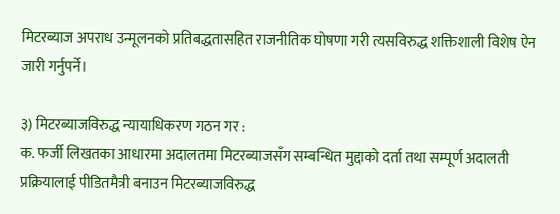मिटरब्याज अपराध उन्मूलनको प्रतिबद्धतासहित राजनीतिक घोषणा गरी त्यसविरुद्ध शक्तिशाली विशेष ऐन जारी गर्नुपर्ने।

३) मिटरब्याजविरुद्ध न्यायाधिकरण गठन गर :
क. फर्जी लिखतका आधारमा अदालतमा मिटरब्याजसँग सम्बन्धित मुद्दाको दर्ता तथा सम्पूर्ण अदालती प्रक्रियालाई पीडितमैत्री बनाउन मिटरब्याजविरुद्ध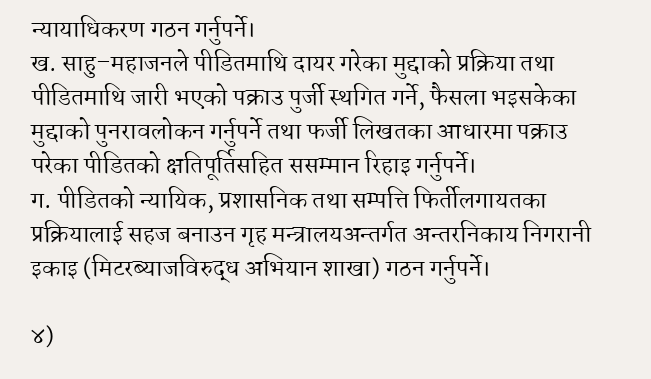न्यायाधिकरण गठन गर्नुपर्ने।
ख. साहु–महाजनले पीडितमाथि दायर गरेका मुद्दाको प्रक्रिया तथा पीडितमाथि जारी भएको पक्राउ पुर्जी स्थगित गर्ने, फैसला भइसकेका मुद्दाको पुनरावलोकन गर्नुपर्ने तथा फर्जी लिखतका आधारमा पक्राउ परेका पीडितको क्षतिपूर्तिसहित ससम्मान रिहाइ गर्नुपर्ने।
ग. पीडितको न्यायिक, प्रशासनिक तथा सम्पत्ति फिर्तीलगायतका प्रक्रियालाई सहज बनाउन गृह मन्त्रालयअन्तर्गत अन्तरनिकाय निगरानी इकाइ (मिटरब्याजविरुद्ध अभियान शाखा) गठन गर्नुपर्ने।

४)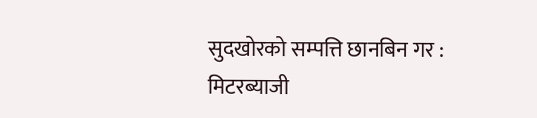सुदखोरको सम्पत्ति छानबिन गर :
मिटरब्याजी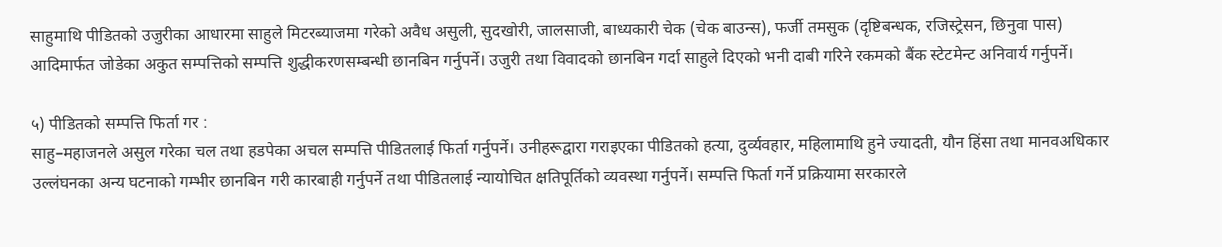साहुमाथि पीडितको उजुरीका आधारमा साहुले मिटरब्याजमा गरेको अवैध असुली, सुदखोरी, जालसाजी, बाध्यकारी चेक (चेक बाउन्स), फर्जी तमसुक (दृष्टिबन्धक, रजिस्ट्रेसन, छिनुवा पास) आदिमार्फत जोडेका अकुत सम्पत्तिको सम्पत्ति शुद्धीकरणसम्बन्धी छानबिन गर्नुपर्ने। उजुरी तथा विवादको छानबिन गर्दा साहुले दिएको भनी दाबी गरिने रकमको बैंक स्टेटमेन्ट अनिवार्य गर्नुपर्ने।

५) पीडितको सम्पत्ति फिर्ता गर :
साहु–महाजनले असुल गरेका चल तथा हडपेका अचल सम्पत्ति पीडितलाई फिर्ता गर्नुपर्ने। उनीहरूद्वारा गराइएका पीडितको हत्या, दुर्व्यवहार, महिलामाथि हुने ज्यादती, यौन हिंसा तथा मानवअधिकार उल्लंघनका अन्य घटनाको गम्भीर छानबिन गरी कारबाही गर्नुपर्ने तथा पीडितलाई न्यायोचित क्षतिपूर्तिको व्यवस्था गर्नुपर्ने। सम्पत्ति फिर्ता गर्ने प्रक्रियामा सरकारले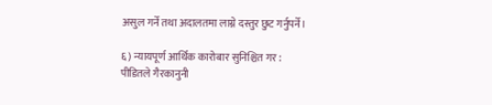असुल गर्ने तथा अदालतमा लाग्ने दस्तुर छुट गर्नुपर्ने।

६) न्यायपूर्ण आर्थिक कारोबार सुनिश्चित गर :
पीडितले गैरकानुनी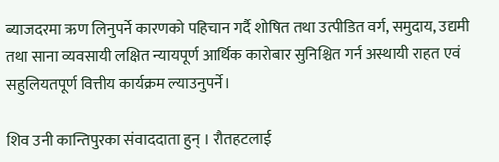ब्याजदरमा ऋण लिनुपर्ने कारणको पहिचान गर्दै शोषित तथा उत्पीडित वर्ग, समुदाय, उद्यमी तथा साना व्यवसायी लक्षित न्यायपूर्ण आर्थिक कारोबार सुनिश्चित गर्न अस्थायी राहत एवं सहुलियतपूर्ण वित्तीय कार्यक्रम ल्याउनुपर्ने।

शिव उनी कान्तिपुरका संवाददाता हुन् । रौतहटलाई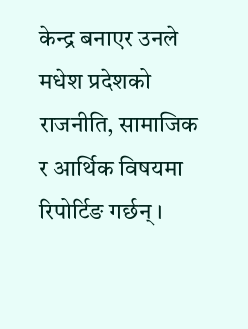केन्द्र बनाएर उनले मधेश प्रदेशको राजनीति, सामाजिक र आर्थिक विषयमा रिपोर्टिङ गर्छन् ।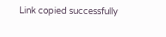Link copied successfully